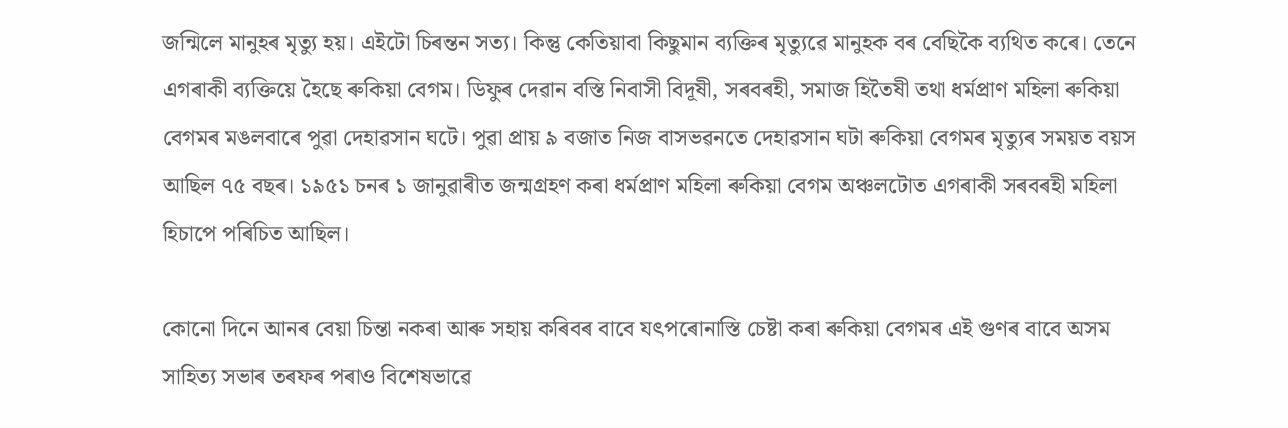জন্মিলে মানুহৰ মৃত্যু হয়। এইটো চিৰন্তন সত্য। কিন্তু কেতিয়াবা কিছুমান ব্যক্তিৰ মৃত্যুৱে মানুহক বৰ বেছিকৈ ব্যথিত কৰে। তেনে এগৰাকী ব্যক্তিয়ে হৈছে ৰুকিয়া বেগম। ডিফুৰ দেৱান বস্তি নিবাসী বিদূষী, সৰবৰহী, সমাজ হিতৈষী তথা ধৰ্মপ্ৰাণ মহিলা ৰুকিয়া বেগমৰ মঙলবাৰে পুৱা দেহাৱসান ঘটে। পুৱা প্ৰায় ৯ বজাত নিজ বাসভৱনতে দেহাৱসান ঘটা ৰুকিয়া বেগমৰ মৃত্যুৰ সময়ত বয়স আছিল ৭৫ বছৰ। ১৯৫১ চনৰ ১ জানুৱাৰীত জন্মগ্ৰহণ কৰা ধৰ্মপ্ৰাণ মহিলা ৰুকিয়া বেগম অঞ্চলটোত এগৰাকী সৰবৰহী মহিলা হিচাপে পৰিচিত আছিল।

কোনো দিনে আনৰ বেয়া চিন্তা নকৰা আৰু সহায় কৰিবৰ বাবে যৎপৰোনাস্তি চেষ্টা কৰা ৰুকিয়া বেগমৰ এই গুণৰ বাবে অসম সাহিত্য সভাৰ তৰফৰ পৰাও বিশেষভাৱে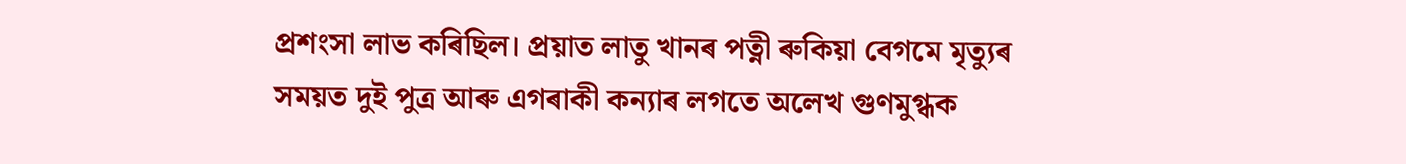প্ৰশংসা লাভ কৰিছিল। প্ৰয়াত লাতু খানৰ পত্নী ৰুকিয়া বেগমে মৃত্যুৰ সময়ত দুই পুত্ৰ আৰু এগৰাকী কন্যাৰ লগতে অলেখ গুণমুগ্ধক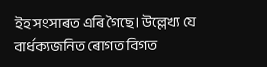ইহ সংসাৰত এৰি গৈছে। উল্লেখ্য যে বাৰ্ধক্যজনিত ৰোগত বিগত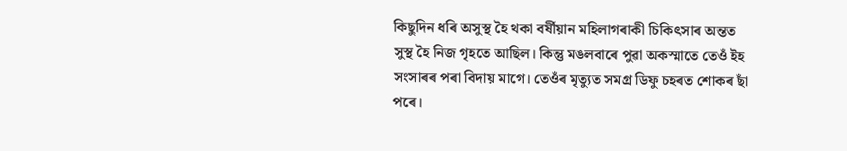কিছুদিন ধৰি অসুস্থ হৈ থকা বৰ্ষীয়ান মহিলাগৰাকী চিকিৎসাৰ অন্তত সুস্থ হৈ নিজ গৃহতে আছিল। কিন্তু মঙলবাৰে পুৱা অকস্মাতে তেওঁ ইহ সংসাৰৰ পৰা বিদায় মাগে। তেওঁৰ মৃত্যুত সমগ্ৰ ডিফু চহৰত শোকৰ ছাঁ পৰে।